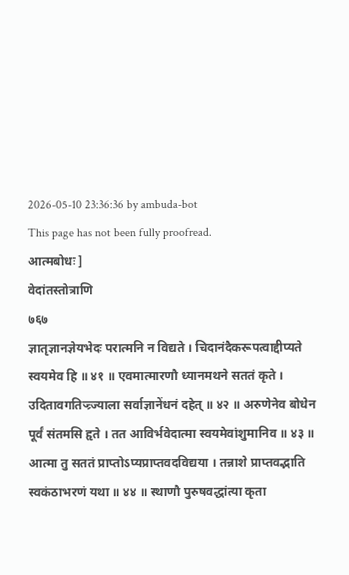2026-05-10 23:36:36 by ambuda-bot
This page has not been fully proofread.
आत्मबोधः ]
वेदांतस्तोत्राणि
७६७
ज्ञातृज्ञानज्ञेयभेदः परात्मनि न विद्यते । चिदानंदैकरूपत्वाद्दीप्यते
स्वयमेव हि ॥ ४१ ॥ एवमात्मारणौ ध्यानमथने सततं कृते ।
उदितावगतिज्र्ज्याला सर्वाज्ञानेंधनं दहेत् ॥ ४२ ॥ अरुणेनेव बोधेन
पूर्वं संतमसि हृते । तत आविर्भवेदात्मा स्वयमेवांशुमानिव ॥ ४३ ॥
आत्मा तु सततं प्राप्तोऽप्यप्राप्तवदविद्यया । तन्नाशे प्राप्तवद्भाति
स्वकंठाभरणं यथा ॥ ४४ ॥ स्थाणौ पुरुषवद्धांत्या कृता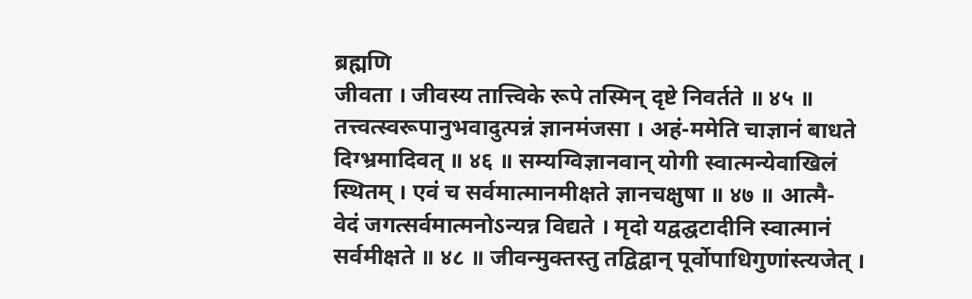ब्रह्मणि
जीवता । जीवस्य तात्त्विके रूपे तस्मिन् दृष्टे निवर्तते ॥ ४५ ॥
तत्त्वत्स्वरूपानुभवादुत्पन्नं ज्ञानमंजसा । अहं-ममेति चाज्ञानं बाधते
दिग्भ्रमादिवत् ॥ ४६ ॥ सम्यग्विज्ञानवान् योगी स्वात्मन्येवाखिलं
स्थितम् । एवं च सर्वमात्मानमीक्षते ज्ञानचक्षुषा ॥ ४७ ॥ आत्मै-
वेदं जगत्सर्वमात्मनोऽन्यन्न विद्यते । मृदो यद्वद्घटादीनि स्वात्मानं
सर्वमीक्षते ॥ ४८ ॥ जीवन्मुक्तस्तु तद्विद्वान् पूर्वोपाधिगुणांस्त्यजेत् ।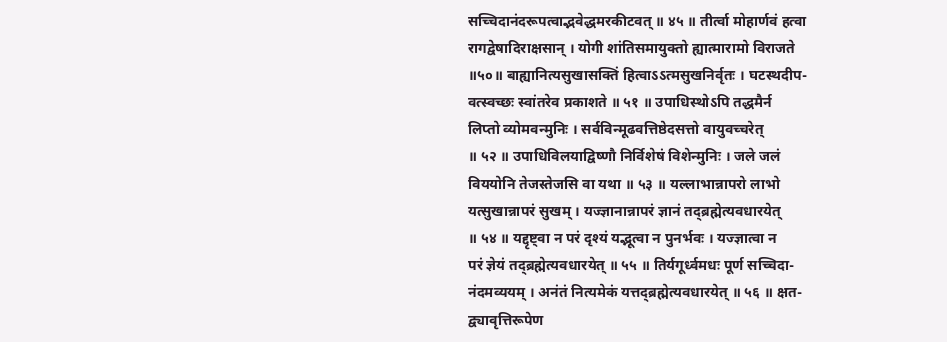सच्चिदानंदरूपत्वाद्भवेद्धमरकीटवत् ॥ ४५ ॥ तीर्त्वा मोहार्णवं हत्वा
रागद्वेषादिराक्षसान् । योगी शांतिसमायुक्तो ह्यात्मारामो विराजते
॥५०॥ बाह्यानित्यसुखासक्तिं हित्वाऽऽत्मसुखनिर्वृतः । घटस्थदीप-
वत्स्वच्छः स्वांतरेव प्रकाशते ॥ ५१ ॥ उपाधिस्थोऽपि तद्धमैर्न
लिप्तो व्योमवन्मुनिः । सर्वविन्मूढवत्तिष्ठेदसत्तो वायुवच्चरेत्
॥ ५२ ॥ उपाधिविलयाद्विष्णौ निर्विशेषं विशेन्मुनिः । जले जलं
विययोनि तेजस्तेजसि वा यथा ॥ ५३ ॥ यल्लाभान्नापरो लाभो
यत्सुखान्नापरं सुखम् । यज्ज्ञानान्नापरं ज्ञानं तद्ब्रह्मेत्यवधारयेत्
॥ ५४ ॥ यद्दृष्ट्वा न परं दृश्यं यद्भूत्वा न पुनर्भवः । यज्ज्ञात्वा न
परं ज्ञेयं तद्ब्रह्मेत्यवधारयेत् ॥ ५५ ॥ तिर्यगूर्ध्वमधः पूर्ण सच्चिदा-
नंदमव्ययम् । अनंतं नित्यमेकं यत्तद्ब्रह्मेत्यवधारयेत् ॥ ५६ ॥ क्षत-
द्व्यावृत्तिरूपेण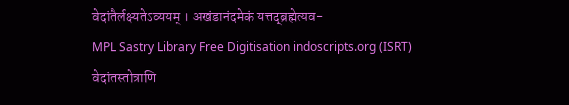वेदांतैर्लक्ष्यतेऽव्ययम् । अखंडानंदमेकं यत्तद्ब्रह्मेत्यव-
MPL Sastry Library Free Digitisation indoscripts.org (ISRT)
वेदांतस्तोत्राणि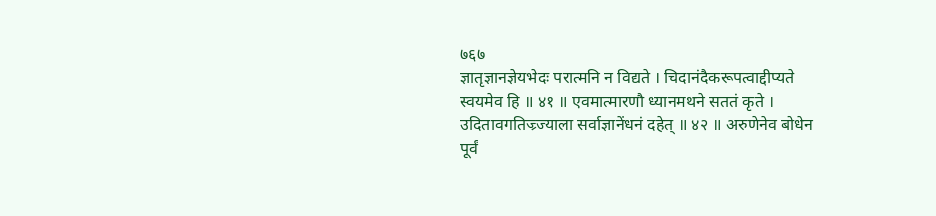७६७
ज्ञातृज्ञानज्ञेयभेदः परात्मनि न विद्यते । चिदानंदैकरूपत्वाद्दीप्यते
स्वयमेव हि ॥ ४१ ॥ एवमात्मारणौ ध्यानमथने सततं कृते ।
उदितावगतिज्र्ज्याला सर्वाज्ञानेंधनं दहेत् ॥ ४२ ॥ अरुणेनेव बोधेन
पूर्वं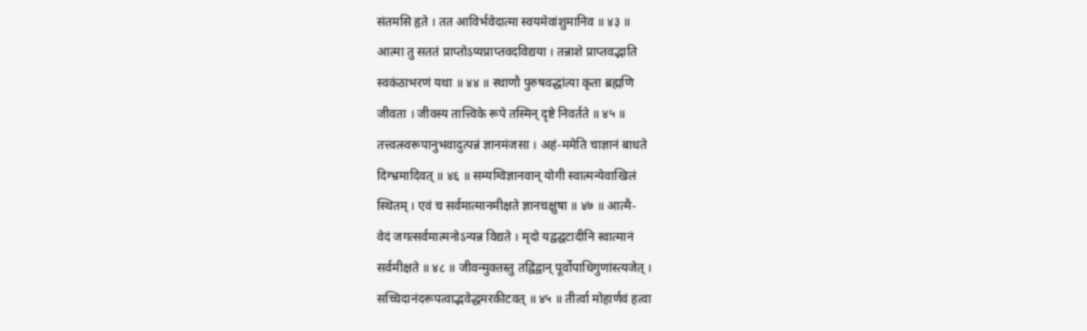संतमसि हृते । तत आविर्भवेदात्मा स्वयमेवांशुमानिव ॥ ४३ ॥
आत्मा तु सततं प्राप्तोऽप्यप्राप्तवदविद्यया । तन्नाशे प्राप्तवद्भाति
स्वकंठाभरणं यथा ॥ ४४ ॥ स्थाणौ पुरुषवद्धांत्या कृता ब्रह्मणि
जीवता । जीवस्य तात्त्विके रूपे तस्मिन् दृष्टे निवर्तते ॥ ४५ ॥
तत्त्वत्स्वरूपानुभवादुत्पन्नं ज्ञानमंजसा । अहं-ममेति चाज्ञानं बाधते
दिग्भ्रमादिवत् ॥ ४६ ॥ सम्यग्विज्ञानवान् योगी स्वात्मन्येवाखिलं
स्थितम् । एवं च सर्वमात्मानमीक्षते ज्ञानचक्षुषा ॥ ४७ ॥ आत्मै-
वेदं जगत्सर्वमात्मनोऽन्यन्न विद्यते । मृदो यद्वद्घटादीनि स्वात्मानं
सर्वमीक्षते ॥ ४८ ॥ जीवन्मुक्तस्तु तद्विद्वान् पूर्वोपाधिगुणांस्त्यजेत् ।
सच्चिदानंदरूपत्वाद्भवेद्धमरकीटवत् ॥ ४५ ॥ तीर्त्वा मोहार्णवं हत्वा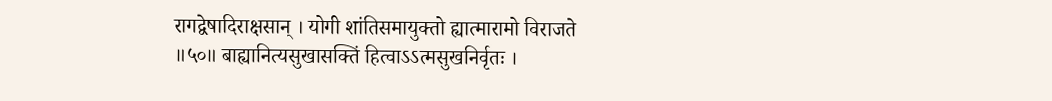रागद्वेषादिराक्षसान् । योगी शांतिसमायुक्तो ह्यात्मारामो विराजते
॥५०॥ बाह्यानित्यसुखासक्तिं हित्वाऽऽत्मसुखनिर्वृतः ।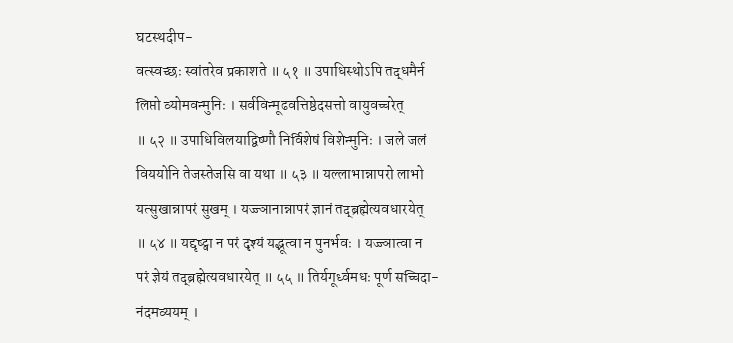घटस्थदीप-
वत्स्वच्छः स्वांतरेव प्रकाशते ॥ ५१ ॥ उपाधिस्थोऽपि तद्धमैर्न
लिप्तो व्योमवन्मुनिः । सर्वविन्मूढवत्तिष्ठेदसत्तो वायुवच्चरेत्
॥ ५२ ॥ उपाधिविलयाद्विष्णौ निर्विशेषं विशेन्मुनिः । जले जलं
विययोनि तेजस्तेजसि वा यथा ॥ ५३ ॥ यल्लाभान्नापरो लाभो
यत्सुखान्नापरं सुखम् । यज्ज्ञानान्नापरं ज्ञानं तद्ब्रह्मेत्यवधारयेत्
॥ ५४ ॥ यद्दृष्ट्वा न परं दृश्यं यद्भूत्वा न पुनर्भवः । यज्ज्ञात्वा न
परं ज्ञेयं तद्ब्रह्मेत्यवधारयेत् ॥ ५५ ॥ तिर्यगूर्ध्वमधः पूर्ण सच्चिदा-
नंदमव्ययम् ।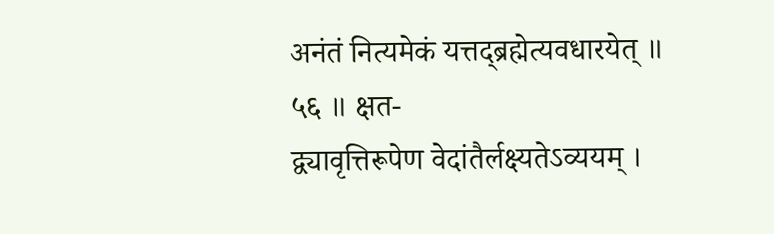अनंतं नित्यमेकं यत्तद्ब्रह्मेत्यवधारयेत् ॥ ५६ ॥ क्षत-
द्व्यावृत्तिरूपेण वेदांतैर्लक्ष्यतेऽव्ययम् ।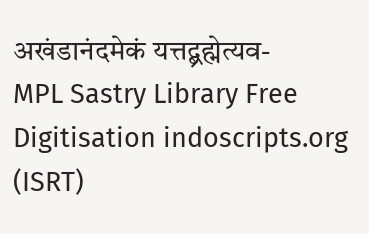अखंडानंदमेकं यत्तद्ब्रह्मेत्यव-
MPL Sastry Library Free Digitisation indoscripts.org (ISRT)